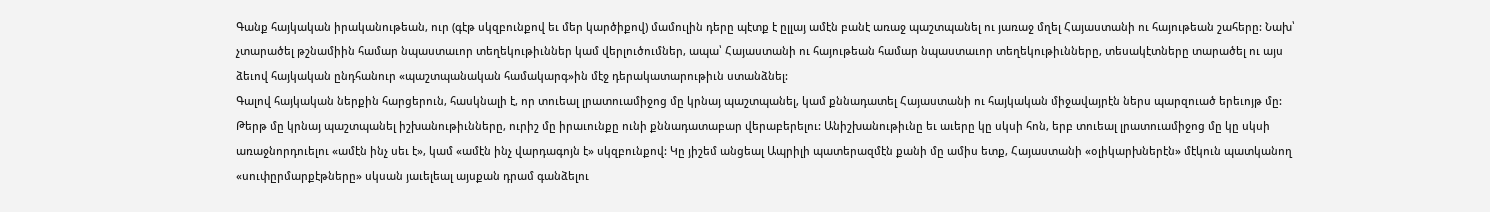Գանք հայկական իրականութեան, ուր (գէթ սկզբունքով եւ մեր կարծիքով) մամուլին դերը պէտք է ըլլայ ամէն բանէ առաջ պաշտպանել ու յառաջ մղել Հայաստանի ու հայութեան շահերը: Նախ՝ չտարածել թշնամիին համար նպաստաւոր տեղեկութիւններ կամ վերլուծումներ, ապա՝ Հայաստանի ու հայութեան համար նպաստաւոր տեղեկութիւնները, տեսակէտները տարածել ու այս ձեւով հայկական ընդհանուր «պաշտպանական համակարգ»ին մէջ դերակատարութիւն ստանձնել:
Գալով հայկական ներքին հարցերուն, հասկնալի է, որ տուեալ լրատուամիջոց մը կրնայ պաշտպանել, կամ քննադատել Հայաստանի ու հայկական միջավայրէն ներս պարզուած երեւոյթ մը: Թերթ մը կրնայ պաշտպանել իշխանութիւնները, ուրիշ մը իրաւունքը ունի քննադատաբար վերաբերելու: Անիշխանութիւնը եւ աւերը կը սկսի հոն, երբ տուեալ լրատուամիջոց մը կը սկսի առաջնորդուելու «ամէն ինչ սեւ է», կամ «ամէն ինչ վարդագոյն է» սկզբունքով: Կը յիշեմ անցեալ Ապրիլի պատերազմէն քանի մը ամիս ետք, Հայաստանի «օլիկարխներէն» մէկուն պատկանող «սուփըրմարքէթները» սկսան յաւելեալ այսքան դրամ գանձելու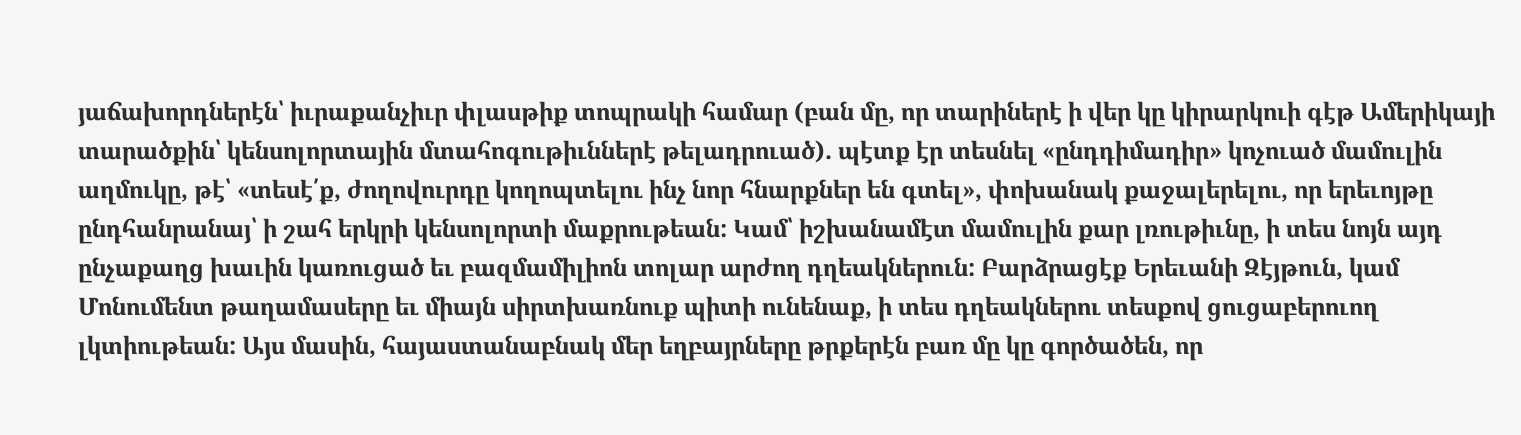յաճախորդներէն՝ իւրաքանչիւր փլասթիք տոպրակի համար (բան մը, որ տարիներէ ի վեր կը կիրարկուի գէթ Ամերիկայի տարածքին՝ կենսոլորտային մտահոգութիւններէ թելադրուած). պէտք էր տեսնել «ընդդիմադիր» կոչուած մամուլին աղմուկը, թէ՝ «տեսէ՛ք, ժողովուրդը կողոպտելու ինչ նոր հնարքներ են գտել», փոխանակ քաջալերելու, որ երեւոյթը ընդհանրանայ՝ ի շահ երկրի կենսոլորտի մաքրութեան: Կամ՝ իշխանամէտ մամուլին քար լռութիւնը, ի տես նոյն այդ ընչաքաղց խաւին կառուցած եւ բազմամիլիոն տոլար արժող դղեակներուն: Բարձրացէք Երեւանի Զէյթուն, կամ Մոնումենտ թաղամասերը եւ միայն սիրտխառնուք պիտի ունենաք, ի տես դղեակներու տեսքով ցուցաբերուող լկտիութեան: Այս մասին, հայաստանաբնակ մեր եղբայրները թրքերէն բառ մը կը գործածեն, որ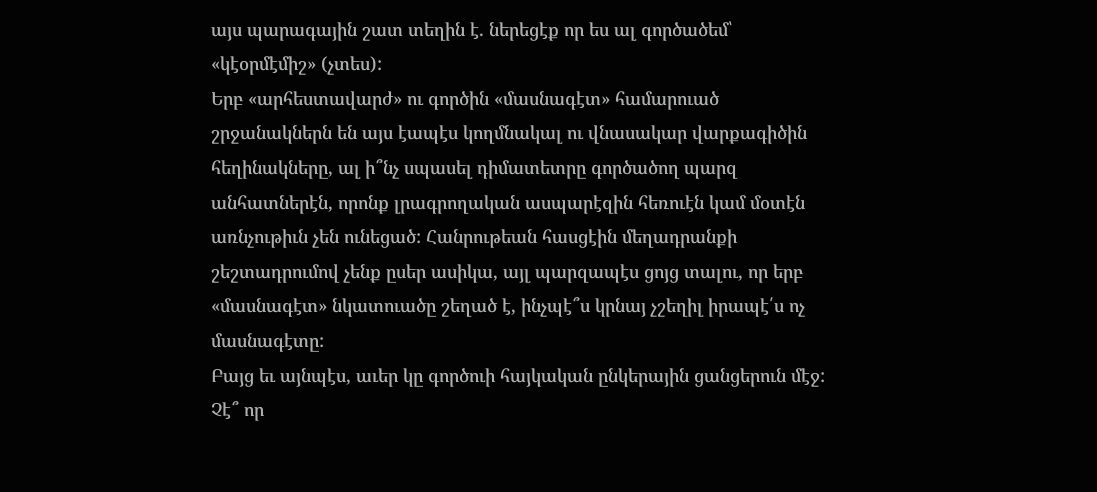այս պարագային շատ տեղին է. ներեցէք որ ես ալ գործածեմ՝ «կէօրմէմիշ» (չտես):
Երբ «արհեստավարժ» ու գործին «մասնագէտ» համարուած շրջանակներն են այս էապէս կողմնակալ ու վնասակար վարքագիծին հեղինակները, ալ ի՞նչ սպասել դիմատետրը գործածող պարզ անհատներէն, որոնք լրագրողական ասպարէզին հեռուէն կամ մօտէն առնչութիւն չեն ունեցած: Հանրութեան հասցէին մեղադրանքի շեշտադրումով չենք ըսեր ասիկա, այլ պարզապէս ցոյց տալու, որ երբ «մասնագէտ» նկատուածը շեղած է, ինչպէ՞ս կրնայ չշեղիլ իրապէ՛ս ոչ մասնագէտը:
Բայց եւ այնպէս, աւեր կը գործուի հայկական ընկերային ցանցերուն մէջ: Չէ՞ որ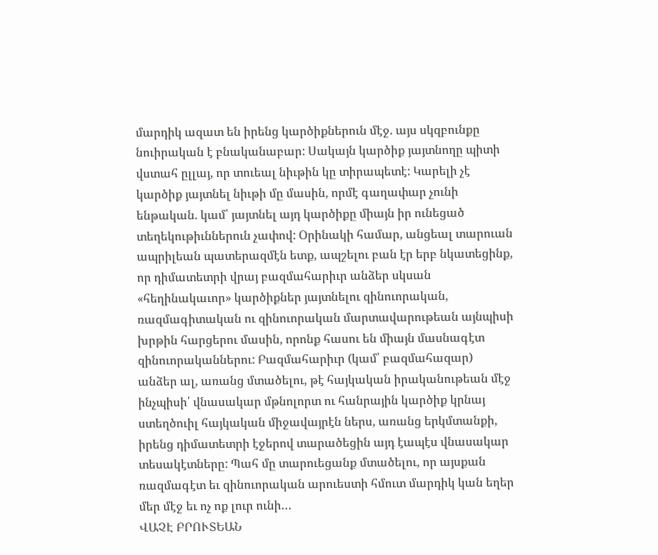մարդիկ ազատ են իրենց կարծիքներուն մէջ. այս սկզբունքը նուիրական է բնականաբար: Սակայն կարծիք յայտնողը պիտի վստահ ըլլայ, որ տուեալ նիւթին կը տիրապետէ: Կարելի չէ կարծիք յայտնել նիւթի մը մասին, որմէ գաղափար չունի ենթական. կամ՝ յայտնել այդ կարծիքը միայն իր ունեցած տեղեկութիւններուն չափով: Օրինակի համար, անցեալ տարուան ապրիլեան պատերազմէն ետք, ապշելու բան էր երբ նկատեցինք, որ դիմատետրի վրայ բազմահարիւր անձեր սկսան «հեղինակաւոր» կարծիքներ յայտնելու զինուորական, ռազմագիտական ու զինուորական մարտավարութեան այնպիսի խրթին հարցերու մասին, որոնք հասու են միայն մասնագէտ զինուորականներու: Բազմահարիւր (կամ՝ բազմահազար) անձեր ալ, առանց մտածելու, թէ հայկական իրականութեան մէջ ինչպիսի՛ վնասակար մթնոլորտ ու հանրային կարծիք կրնայ ստեղծուիլ հայկական միջավայրէն ներս, առանց երկմտանքի, իրենց դիմատետրի էջերով տարածեցին այդ էապէս վնասակար տեսակէտները: Պահ մը տարուեցանք մտածելու, որ այսքան ռազմագէտ եւ զինուորական արուեստի հմուտ մարդիկ կան եղեր մեր մէջ եւ ոչ ոք լուր ունի…
ՎԱՉԷ ԲՐՈՒՏԵԱՆ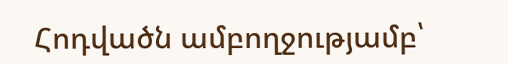Հոդվածն ամբողջությամբ՝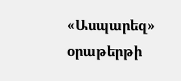«Ասպարեզ» օրաթերթի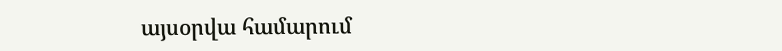այսօրվա համարում